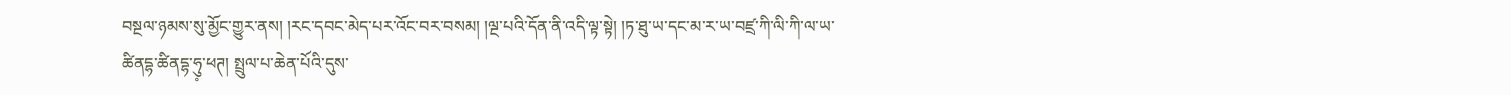བསྔལ་ཉམས་སུ་མྱོང་གྱུར་ནས། །རང་དབང་མེད་པར་འོང་བར་བསམ། །ལྔ་པའི་དོན་ནི་འདི་ལྟ་སྟེ། །ཏ་ཐུ་ཡ་དང་མ་ར་ཡ་བཛྲ་ཀི་ལི་ཀི་ལ་ཡ་ཚིནདྷ་ཚིནདྷ་ཧུ༷་ཕཊ། སྤྲུལ་པ་ཆེན་པོའི་དུས་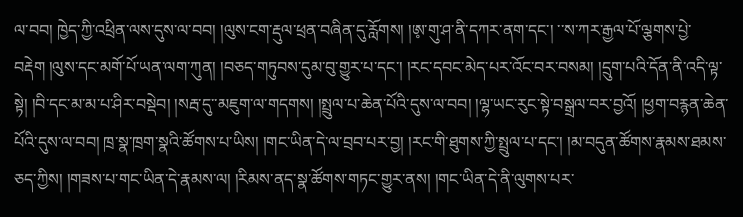ལ་བབ། ཁྱེད་ཀྱི་འཕྲིན་ལས་དུས་ལ་བབ། །ལུས་ངག་རྡུལ་ཕྲན་བཞིན་དུ་རློགས། །ཨ༷་གུ་ཤ་ནི་དཀར་ནག་དང་། ་་ས་ཀར་རྒྱལ་པོ་ལྕགས་པྱེ་བརྡེག །ལུས་དང་མགོ་པོ་ཡན་ལག་ཀུན། །བཅད་གཏུབས་དུམ་བུ་གྱུར་པ་དང་། །རང་དབང་མེད་པར་འོང་བར་བསམ། །དྲུག་པའི་དོན་ནི་འདི་ལྟ་སྟེ། །བི་དང་མ་མ་པ་ཤིར་བསྡེབ། །སརྦ་དུ་་མཇུག་ལ་གདགས། །སྤྲུལ་པ་ཆེན་པོའི་དུས་ལ་བབ། །ལྷ་ཡང་རུང་སྟེ་བསྒྲལ་བར་བྱའོ། །ཕྱག་བརྙན་ཆེན་པོའི་དུས་ལ་བབ། ཁྲ་སྣ་ཁྲག་སྣའི་ཚོགས་པ་ཡིས། །གང་ཡིན་དེ་ལ་བྲབ་པར་བྱ། །རང་གི་ཐུགས་ཀྱི་སྤྲུལ་པ་དང་། །མ་བདུན་ཚོགས་རྣམས་ཐམས་ཅད་ཀྱིས། །གཟས་པ་གང་ཡིན་དེ་རྣམས་ལ། །རིམས་ནད་སྣ་ཚོགས་གཏང་གྱུར་ནས། །གང་ཡིན་དེ་ནི་ལུགས་པར་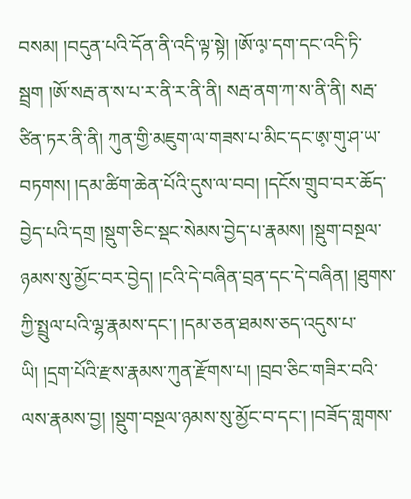བསམ། །བདུན་པའི་དོན་ནི་འདི་ལྟ་སྟེ། །ཨོ་ལ༷་དག་དང་འདི་ཏི་སྦྲག །ཨོ་སརྦ་ན་ས་པ་ར་ནི་ར་ནི་ནི། སརྦ་ནག་ཀ་ས་ནི་ནི། སརྦ་ཙིན་ཏར་ནི་ནི། ཀུན་གྱི་མཇུག་ལ་གཟས་པ་མིང་དང་ཨ༷་གུ་ཤ་ཡ་བཏགས། །དམ་ཚིག་ཆེན་པོའི་དུས་ལ་བབ། །དངོས་གྲུབ་བར་ཆོད་བྱེད་པའི་དགྲ །སྡུག་ཅིང་སྡང་སེམས་བྱེད་པ་རྣམས། །སྡུག་བསྔལ་ཉམས་སུ་མྱོང་བར་བྱེད། །ངའི་དེ་བཞིན་བྲན་དང་དེ་བཞིན། །ཐུགས་ཀྱི་སྤྲུལ་པའི་ལྷ་རྣམས་དང་། །དམ་ཅན་ཐམས་ཅད་འདུས་པ་ཡི། །དྲག་པོའི་རྫས་རྣམས་ཀུན་རྫོགས་པ། །བྲབ་ཅིང་གཟིར་བའི་ལས་རྣམས་བྱ། །སྡུག་བསྔལ་ཉམས་སུ་མྱོང་བ་དང་། །བཟོད་གླགས་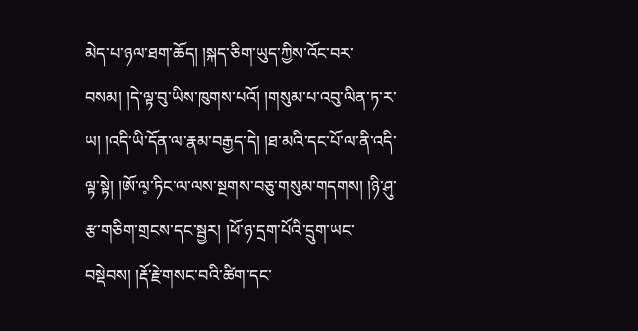མེད་པ་ཉལ་ཐག་ཆོད། །སྐད་ཅིག་ཡུད་ཀྱིས་འོང་བར་བསམ། །དེ་ལྟ་བུ་ཡིས་ཁུགས་པའོ། །གསུམ་པ་འབུ་ལིན་ཏ་ར་ཡ། །འདི་ཡི་དོན་ལ་རྣམ་བརྒྱད་དེ། །ཐ་མའི་དང་པོ་ལ་ནི་འདི་ལྟ་སྟེ། །ཨོ་ལ༷་ཏིང་ལ་ལས་སྔགས་བཅུ་གསུམ་གདགས། །ཉི་ཤུ་རྩ་གཅིག་གྲངས་དང་སྦྱར། །ཕོ་ཉ་དྲག་པོའི་དྲུག་ཡང་བསྡེབས། །རྡོ་རྗེ་གསང་བའི་ཚིག་དང་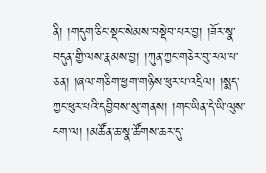ནི། །གདུག་ཅིང་སྡང་སེམས་བསྡེབ་པར་བྱ། །ཟོར་སྣ་བདུན་གྱི་ལས་རྣམས་བྱ། །ཀུན་ཀྱང་གཅེར་བུ་རལ་པ་ཅན། །ཞལ་གཅིག་ཕྱག་གཉིས་ཕུར་པ་འདྲིལ། །སྨད་ཀྱང་ཕུར་པའི་དབྱིབས་སུ་གནས། །གང་ཡིན་དེ་ཡི་ལུས་ངག་ལ། །མཚོན་ཆ་སྣ་ཚོགས་ཆར་དུ་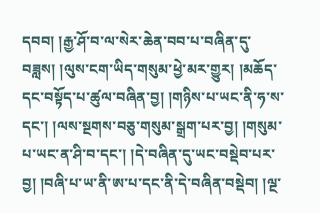དབབ། །རྒྱ་ཤོ་བ་ལ་སེར་ཆེན་བབ་པ་བཞིན་དུ་བཟླས། །ལུས་ངག་ཡིད་གསུམ་ཕྱེ་མར་གྱུར། །མཆོད་དང་བསྟོད་པ་ཚུལ་བཞིན་བྱ། །གཉིས་པ་ཡང་ནི་ཧ་ས་དང་། །ལས་སྔགས་བཅུ་གསུམ་སྒྲག་པར་བྱ། །གསུམ་པ་ཡང་ན་ཤི་བ་དང་། །དེ་བཞིན་དུ་ཡང་བསྡེབ་པར་བྱ། །བཞི་པ་ཡ་ནི་ཨ་པ་དང་ནི་དེ་བཞིན་བསྡེབ། །ལྔ་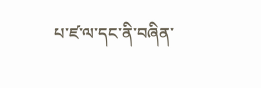པ་ཛ་ལ་དང་ནི་བཞིན་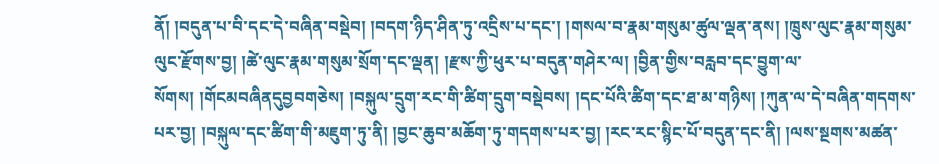ནོ། །བདུན་པ་བི་དང་དེ་བཞིན་བསྡེབ། །བདག་ཉིད་ཤིན་ཏུ་འདྲིས་པ་དང་། །གསལ་བ་རྣམ་གསུམ་ཚུལ་ལྡན་ནས། །ཁྲུས་ལུང་རྣམ་གསུམ་ལུང་རྫོགས་བྱ། །ཚེ་ལུང་རྣམ་གསུམ་སྲོག་དང་ལྡན། །རྫས་ཀྱི་ཕུར་པ་བདུན་གཤེར་ལ། །བྱིན་གྱིས་བརླབ་དང་བྱུག་ལ་སོགས། །གོངམབཞིནདུབྱབགཅེས། །བསྐུལ་དྲུག་རང་གི་ཚིག་དྲུག་བསྡེབས། །དང་པོའི་ཚིག་དང་ཐ་མ་གཉིས། །ཀུན་ལ་དེ་བཞིན་གདགས་པར་བྱ། །བསྐུལ་དང་ཚིག་གི་མཇུག་ཏུ་ནི། །བྱང་ཆུབ་མཆོག་ཏུ་གདགས་པར་བྱ། །རང་རང་སྙིང་པོ་བདུན་དང་ནི། །ལས་སྔགས་མཚན་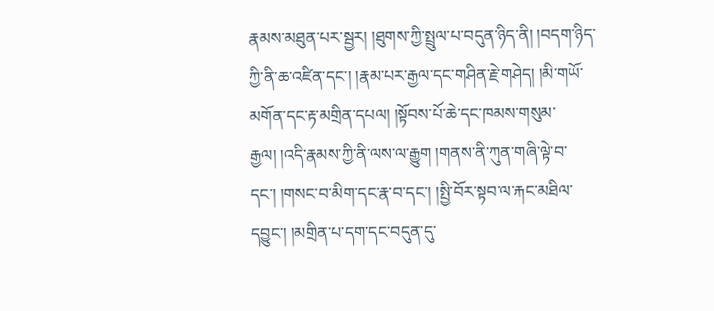རྣམས་མཐུན་པར་སྦྱར། །ཐུགས་ཀྱི་སྤྲུལ་པ་བདུན་ཉིད་ནི། །བདག་ཉིད་ཀྱི་ནི་ཆ་འཛིན་དང་། །རྣམ་པར་རྒྱལ་དང་གཤིན་རྗེ་གཤེད། །མི་གཡོ་མགོན་དང་རྟ་མགྲིན་དཔལ། །སྟོབས་པོ་ཆེ་དང་ཁམས་གསུམ་རྒྱལ། །འདི་རྣམས་ཀྱི་ནི་ལས་ལ་རྒྱུག །གནས་ནི་ཀུན་གཞི་ལྟེ་བ་དང་། །གསང་བ་མིག་དང་རྣ་བ་དང་། །སྤྱི་བོར་སྟབ་ལ་རྐང་མཐིལ་དབྱུང་། །མགྲིན་པ་དག་དང་བདུན་དུ་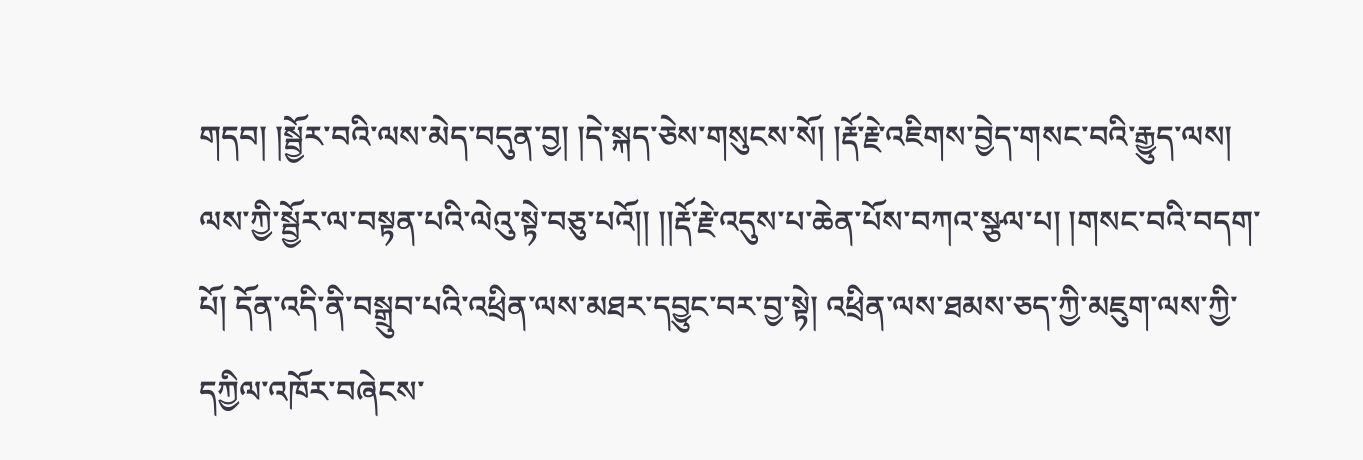གདབ། །སྦྱོར་བའི་ལས་མེད་བདུན་བྱ། །དེ་སྐད་ཅེས་གསུངས་སོ། །རྡོ་རྗེ་འཇིགས་བྱེད་གསང་བའི་རྒྱུད་ལས། ལས་ཀྱི་སྦྱོར་ལ་བསྟན་པའི་ལེའུ་སྟེ་བཅུ་པའོ།། །།རྡོ་རྗེ་འདུས་པ་ཆེན་པོས་བཀའ་སྩལ་པ། །གསང་བའི་བདག་པོ། དོན་འདི་ནི་བསྒྲུབ་པའི་འཕྲིན་ལས་མཐར་དབྱུང་བར་བྱ་སྟེ། འཕྲིན་ལས་ཐམས་ཅད་ཀྱི་མཇུག་ལས་ཀྱི་དཀྱིལ་འཁོར་བཞེངས་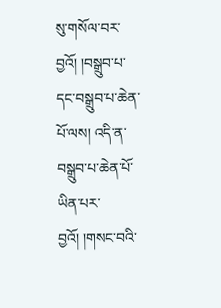སུ་གསོལ་བར་བྱའོ། །བསྒྲུབ་པ་དང་བསྒྲུབ་པ་ཆེན་པོ་ལས། འདི་ན་བསྒྲུབ་པ་ཆེན་པོ་ཡིན་པར་བྱའོ། །གསང་བའི་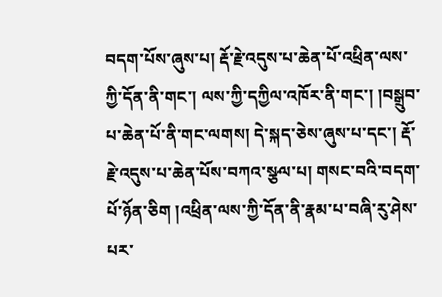བདག་པོས་ཞུས་པ། རྡོ་རྗེ་འདུས་པ་ཆེན་པོ་འཕྲིན་ལས་ཀྱི་དོན་ནི་གང་། ལས་ཀྱི་དཀྱིལ་འཁོར་ནི་གང་། །བསྒྲུབ་པ་ཆེན་པོ་ནི་གང་ལགས། དེ་སྐད་ཅེས་ཞུས་པ་དང་། རྡོ་རྗེ་འདུས་པ་ཆེན་པོས་བཀའ་སྩལ་པ། གསང་བའི་བདག་པོ་ཉོན་ཅིག །འཕྲིན་ལས་ཀྱི་དོན་ནི་རྣམ་པ་བཞི་རུ་ཤེས་པར་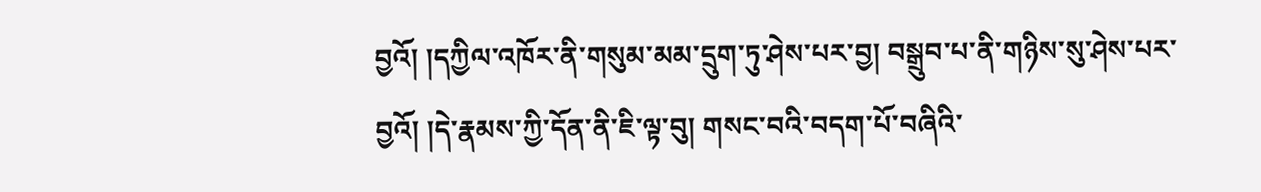བྱའོ། །དཀྱིལ་འཁོར་ནི་གསུམ་མམ་དྲུག་ཏུ་ཤེས་པར་བྱ། བསྒྲུབ་པ་ནི་གཉིས་སུ་ཤེས་པར་བྱའོ། །དེ་རྣམས་ཀྱི་དོན་ནི་ཇི་ལྟ་བུ། གསང་བའི་བདག་པོ་བཞིའི་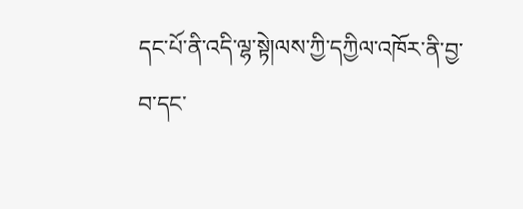དང་པོ་ནི་འདི་ལྷ་སྟེ།ལས་ཀྱི་དཀྱིལ་འཁོར་ནི་བྱ་བ་དང་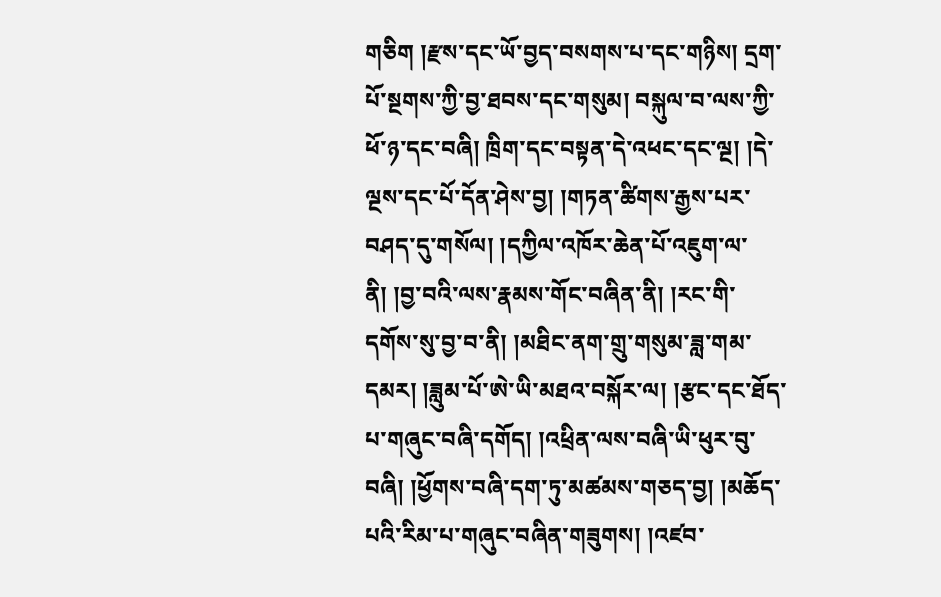གཅིག །རྫས་དང་ཡོ་བྱད་བསགས་པ་དང་གཉིས། དྲག་པོ་སྔགས་ཀྱི་བྱ་ཐབས་དང་གསུམ། བསྐུལ་བ་ལས་ཀྱི་ཕོ་ཉ་དང་བཞི། ཁྲིག་དང་བསྟན་དེ་འཕང་དང་ལྔ། །དེ་ལྔས་དང་པོ་དོན་ཤེས་བྱ། །གཏན་ཚིགས་རྒྱས་པར་བཤད་དུ་གསོལ། །དཀྱིལ་འཁོར་ཆེན་པོ་འཇུག་ལ་ནི། །བྱ་བའི་ལས་རྣམས་གོང་བཞིན་ནི། །རང་གི་དགོས་སུ་བྱ་བ་ནི། །མཐིང་ནག་གྲུ་གསུམ་ཟླ་གམ་དམར། །ཟླུམ་པོ་ཨེ་ཡི་མཐའ་བསྐོར་ལ། །རྩང་དང་ཐོད་པ་གཞུང་བཞི་དགོད། །འཕྲིན་ལས་བཞི་ཡི་ཕུར་བུ་བཞི། །ཕྱོགས་བཞི་དག་ཏུ་མཚམས་གཅད་བྱ། །མཆོད་པའི་རིམ་པ་གཞུང་བཞིན་གཟུགས། །འཛབ་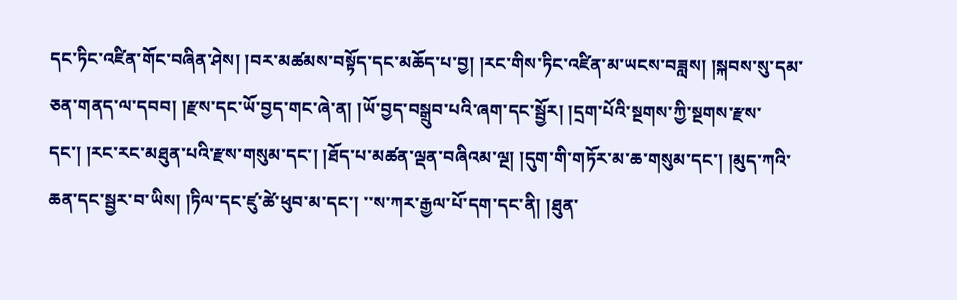དང་ཏིང་འཛིན་གོང་བཞིན་ཤེས། །བར་མཚམས་བསྟོད་དང་མཆོད་པ་བྱ། །རང་གིས་ཏིང་འཛིན་མ་ཡངས་བཟླས། །སྐབས་སུ་དམ་ཅན་གནད་ལ་དབབ། །རྫས་དང་ཡོ་བྱད་གང་ཞེ་ན། །ཡོ་བྱད་བསྒྲུབ་པའི་ཞག་དང་སྦྱོར། །དྲག་པོའི་སྔགས་ཀྱི་སྔགས་རྫས་དང་། །རང་རང་མཐུན་པའི་རྫས་གསུམ་དང་། །ཐོད་པ་མཚན་ལྡན་བཞིའམ་ལྔ། །དུག་གི་གཏོར་མ་ཆ་གསུམ་དང་། །མུད་ཀའི་ཆན་དང་སྦྱར་བ་ཡིས། །ཏིལ་དང་ཛུ་ཚེ་ཕུབ་མ་དང་། ་་ས་ཀར་རྒྱལ་པོ་དག་དང་ནི། །ཐུན་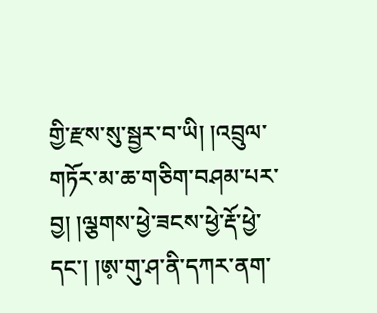གྱི་རྫས་སུ་སྦྱར་བ་ཡི། །འབྲུལ་གཏོར་མ་ཆ་གཅིག་བཤམ་པར་བྱ། །ལྕགས་ཕྱེ་ཟངས་ཕྱེ་རྡོ་ཕྱེ་དང་། །ཨ༷་གུ་ཤ་ནི་དཀར་ནག་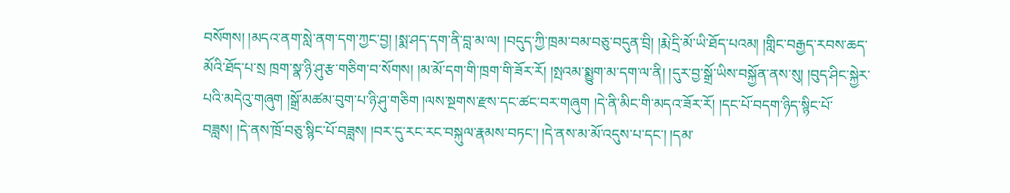བསོགས། །མདའ་ནག་སླེ་ནག་དག་ཀྱང་བྱ། །སྨ་ཤད་དག་ནི་བླ་མ་ལ། །བདུད་ཀྱི་ཁྲམ་བམ་བཅུ་བདུན་བྲི། །རྨེ་དྲི་མོ་ཡི་ཐོད་པའམ། །གླིང་བརྒྱད་རབས་ཆད་མོའི་ཐོད་པ་སྲ ཁྲག་སྣ་ཉི་ཤུ་རྩ་གཅིག་བ་སོགས། །མ་མོ་དག་གི་ཁྲག་གི་ཟོར་རོ། །སྤའམ་སྨྱུག་མ་དག་ལ་ནི། །དུར་བྱ་སྒྲོ་ཡིས་བསྐྱོན་ནས་སུ། །བུད་ཤིང་སྐྱེར་པའི་མདེའུ་གཞུག །སྒྲོ་མཚམ་བུག་པ་ཉི་ཤུ་གཅིག །ལས་སྔགས་རྫས་དང་ཚང་བར་གཞུག །དེ་ནི་མིང་གི་མདའ་ཟོར་རོ། །དང་པོ་བདག་ཉིད་སྙིང་པོ་བཟླས། །དེ་ནས་ཁྲོ་བཅུ་སྙིང་པོ་བཟླས། །བར་དུ་རང་རང་བསྐུལ་རྣམས་བཏང་། །དེ་ནས་མ་མོ་འདུས་པ་དང་། །དམ་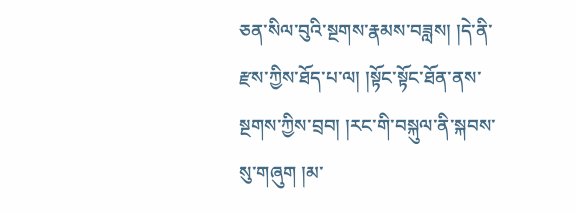ཅན་སིལ་བུའི་སྔགས་རྣམས་བཟླས། །དེ་ནི་རྫས་ཀྱིས་ཐོད་པ་ལ། །སྟོང་སྟོང་ཐོན་ནས་སྔགས་ཀྱིས་བྲབ། །རང་གི་བསྐུལ་ནི་སྐབས་སུ་གཞུག །མ་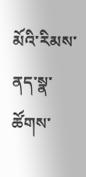མོའི་རིམས་ནད་སྣ་ཚོགས་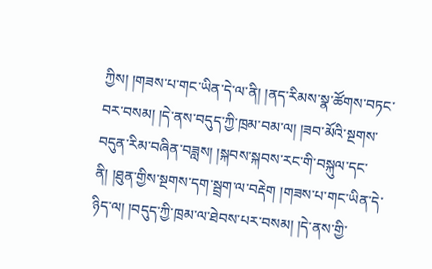ཀྱིས། །གཟས་པ་གང་ཡིན་དེ་ལ་ནི། །ནད་རིམས་སྣ་ཚོགས་བཏང་བར་བསམ། །དེ་ནས་བདུད་ཀྱི་ཁྲམ་བམ་ལ། །ཟབ་མོའི་སྔགས་བདུན་རིམ་བཞིན་བཟླས། །སྐབས་སྐབས་རང་གི་བསྐུལ་དང་ནི། །ཐུན་གྱིས་སྔགས་དག་སྦྲག་ལ་བརྡེག །གཟས་པ་གང་ཡིན་དེ་ཉིད་ལ། །བདུད་ཀྱི་ཁྲམ་ལ་ཐེབས་པར་བསམ། །དེ་ནས་གྱི་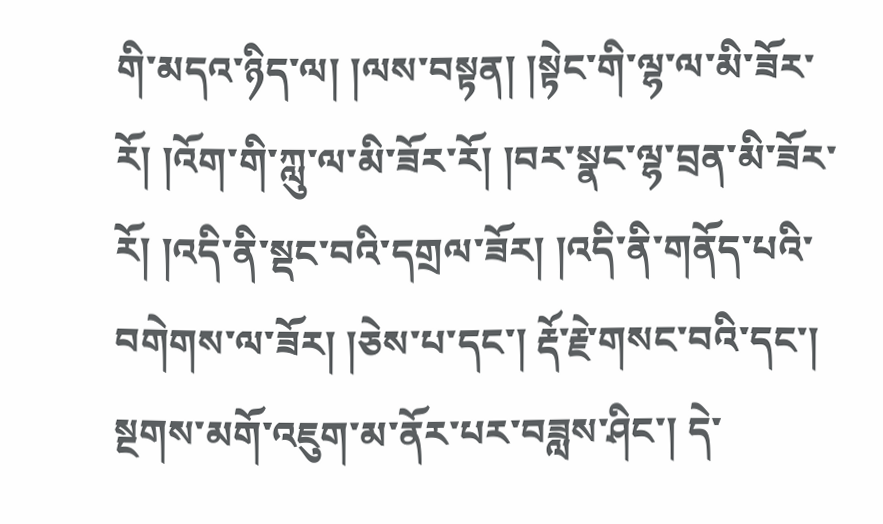གི་མདའ་ཉིད་ལ། །ལས་བསྟན། །སྟེང་གི་ལྷ་ལ་མི་ཟོར་རོ། །འོག་གི་ཀླུ་ལ་མི་ཟོར་རོ། །བར་སྣང་ལྷ་བྲན་མི་ཟོར་རོ། །འདི་ནི་སྡང་བའི་དགྲལ་ཟོར། །འདི་ནི་གནོད་པའི་བགེགས་ལ་ཟོར། །ཅེས་པ་དང་། རྡོ་རྗེ་གསང་བའི་དང་། སྔགས་མགོ་འཇུག་མ་ནོར་པར་བཟླས་ཤིང་། དེ་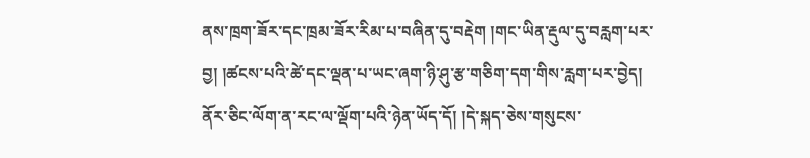ནས་ཁྲག་ཟོར་དང་ཁྲམ་ཟོར་རིམ་པ་བཞིན་དུ་བརྡེག །གང་ཡིན་རྡུལ་དུ་བརླག་པར་བྱ། །ཚངས་པའི་ཚེ་དང་ལྡན་པ་ཡང་ཞག་ཉི་ཤུ་རྩ་གཅིག་དག་གིས་རླག་པར་བྱེད། ནོར་ཅིང་ལོག་ན་རང་ལ་ལྡོག་པའི་ཉེན་ཡོད་དོ། །དེ་སྐད་ཅེས་གསུངས་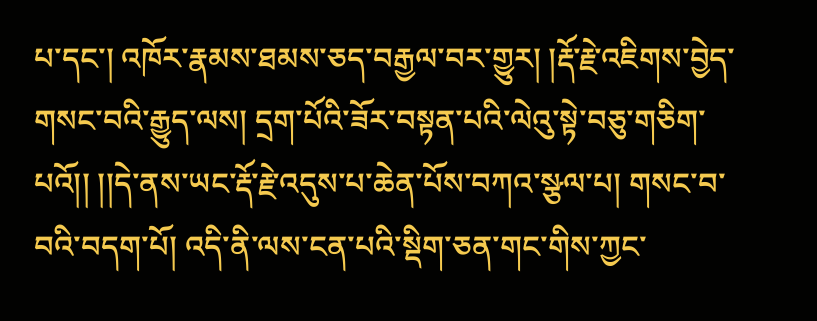པ་དང་། འཁོར་རྣམས་ཐམས་ཅད་བརྒྱལ་བར་གྱུར། །རྡོ་རྗེ་འཇིགས་བྱེད་གསང་བའི་རྒྱུད་ལས། དྲག་པོའི་ཟོར་བསྟན་པའི་ལེའུ་སྟེ་བཅུ་གཅིག་པའོ།། །།དེ་ནས་ཡང་རྡོ་རྗེ་འདུས་པ་ཆེན་པོས་བཀའ་སྩལ་པ། གསང་བ་བའི་བདག་པོ། འདི་ནི་ལས་ངན་པའི་སྡིག་ཅན་གང་གིས་ཀྱང་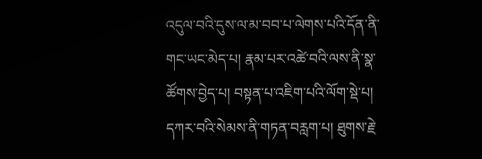འདུལ་བའི་དུས་ལ་མ་བབ་པ་ལེགས་པའི་དོན་ནི་གང་ཡང་མེད་པ། རྣམ་པར་འཚེ་བའི་ལས་ནི་སྣ་ཚོགས་བྱེད་པ། བསྟན་པ་འཇིག་པའི་ལོག་སྡེ་པ། དཀར་བའི་སེམས་ནི་གཏན་བརླག་པ། ཐུགས་རྗེ་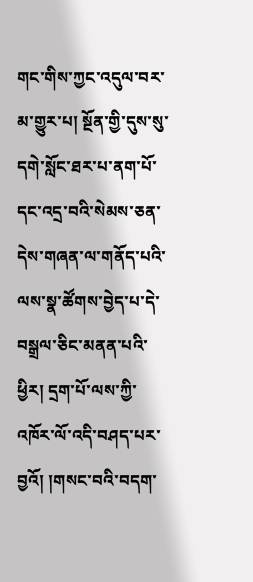གང་གིས་ཀྱང་འདུལ་བར་མ་གྱུར་པ། སྔོན་གྱི་དུས་སུ་དགེ་སློང་ཐར་པ་ནག་པོ་དང་འདྲ་བའི་སེམས་ཅན་དེས་གཞན་ལ་གནོད་པའི་ལས་སྣ་ཚོགས་བྱེད་པ་དེ་བསྒྲལ་ཅིང་མནན་པའི་ཕྱིར། དྲག་པོ་ལས་ཀྱི་འཁོར་ལོ་འདི་བཤད་པར་བྱའོ། །གསང་བའི་བདག་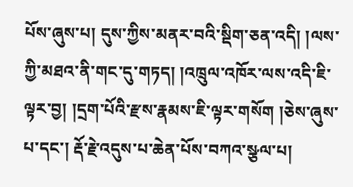པོས་ཞུས་པ། དུས་ཀྱིས་མནར་བའི་སྡིག་ཅན་འདི། །ལས་ཀྱི་མཐའ་ནི་གང་དུ་གཏད། །འཁྲུལ་འཁོར་ལས་འདི་ཇི་ལྟར་བྱ། །དྲག་པོའི་རྫས་རྣམས་ཇི་ལྟར་གསོག །ཅེས་ཞུས་པ་དང་། རྡོ་རྗེ་འདུས་པ་ཆེན་པོས་བཀའ་སྩལ་པ།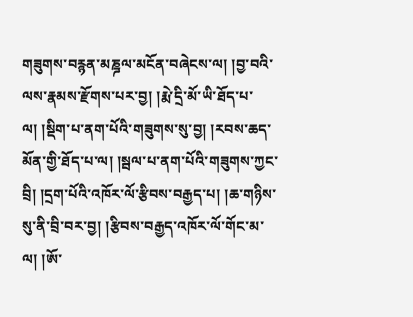གཟུགས་བརྙན་མཎྜལ་མངོན་བཞེངས་ལ། །བྱ་བའི་ལས་རྣམས་རྫོགས་པར་བྱ། །རྨེ་དྲི་མོ་ཡི་ཐོད་པ་ལ། །སྡིག་པ་ནག་པོའི་གཟུགས་སུ་བྱ། །རབས་ཆད་མོན་གྱི་ཐོད་པ་ལ། །སྦལ་པ་ནག་པོའི་གཟུགས་ཀྱང་བྲི། །དྲག་པོའི་འཁོར་ལོ་རྩིབས་བརྒྱད་པ། །ཆ་གཉིས་སུ་ནི་བྲི་བར་བྱ། །རྩིབས་བརྒྱད་འཁོར་ལོ་གོང་མ་ལ། །ཨོ་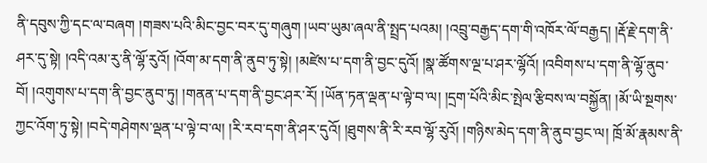ནི་དབུས་ཀྱི་དང་ལ་བཞག །གཟས་པའི་མིང་བྱང་བར་དུ་གཞུག །ཡབ་ཡུམ་ཞལ་ནི་སྤྲད་པའམ། །འབྲུ་བརྒྱད་དག་གི་འཁོར་ལོ་བརྒྱད། །རྡོ་རྗེ་དག་ནི་ཤར་དུ་སྟེ། །འདི་འམ་རུ་ནི་ལྷོ་རུའོ། །འོག་མ་དག་ནི་ནུབ་ཏུ་སྟེ། །མཛེས་པ་དག་ནི་བྱང་དུའོ། །སྣ་ཚོགས་ལྔ་པ་ཤར་ལྷོའོ། །འབིགས་པ་དག་ནི་ལྷོ་ནུབ་བོ། །འགུགས་པ་དག་ནི་བྱང་ནུབ་ཏུ། །གནན་པ་དག་ནི་བྱང་ཤར་རོ། །ཡོན་ཏན་ལྡན་པ་ལྟེ་བ་ལ། །དྲག་པོའི་མིང་སྤེལ་རྩིབས་ལ་བསྐྱོན། །མོ་ཡི་སྔགས་ཀྱང་འོག་ཏུ་སྟེ། །བདེ་གཤེགས་ལྡན་པ་ལྟེ་བ་ལ། །རི་རབ་དག་ནི་ཤར་དུའོ། །ཐུགས་ནི་རི་རབ་ལྷོ་རུའོ། །གཉིས་མེད་དག་ནི་ནུབ་བྱང་ལ། ཁྲོ་མོ་རྣམས་ནི་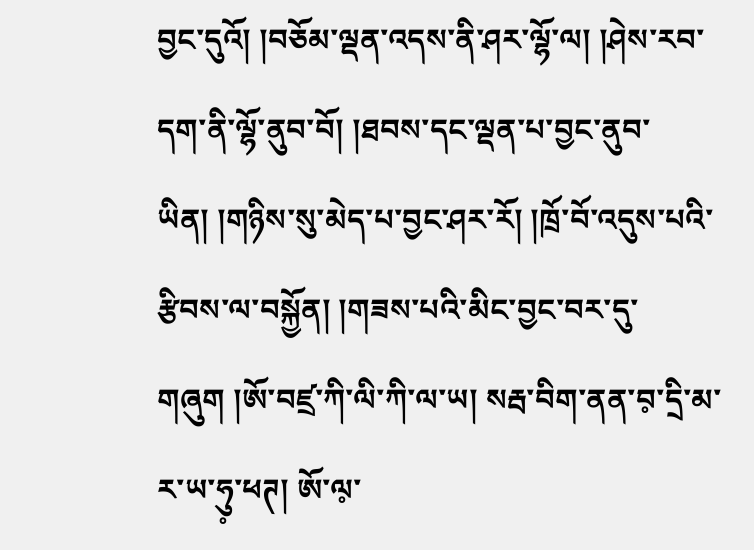བྱང་དུའོ། །བཅོམ་ལྡན་འདས་ནི་ཤར་ལྷོ་ལ། །ཤེས་རབ་དག་ནི་ལྷོ་ནུབ་བོ། །ཐབས་དང་ལྡན་པ་བྱང་ནུབ་ཡིན། །གཉིས་སུ་མེད་པ་བྱང་ཤར་རོ། །ཁྲོ་བོ་འདུས་པའི་རྩིབས་ལ་བསྐྱོན། །གཟས་པའི་མིང་བྱང་བར་དུ་གཞུག །ཨོ་བཛྲ་ཀི་ལི་ཀི་ལ་ཡ། སརྦ་བིག་ནན་བ༷་དྲི་མ་ར་ཡ་ཧུ༷་ཕཊ། ཨོ་ལ༷་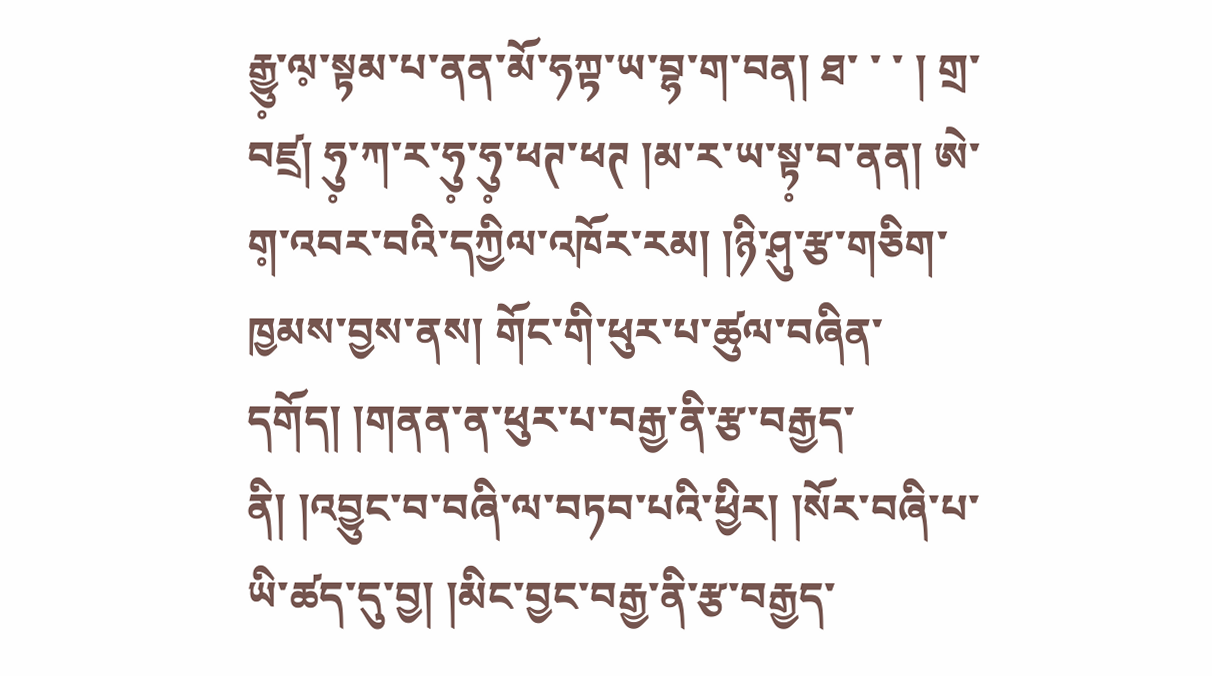རྒྱུ༷་ལ༷་སྟམ་པ་ནན་མོ་ཧཀྟ་ཡ་བྷ་ག་བན། ཐ་ ་ ་ ། གྲ་བཛྲ། ཧུ༷་ཀ་ར་ཧུ༷་ཧུ༷་ཕཊ་ཕཊ །མ་ར་ཡ་སྟ༷་བ་ནན། ཨེ་ག༷་འབར་བའི་དཀྱིལ་འཁོར་རམ། །ཉི་ཤུ་རྩ་གཅིག་ཁྱམས་བྱས་ནས། གོང་གི་ཕུར་པ་ཚུལ་བཞིན་དགོད། །གནན་ན་ཕུར་པ་བརྒྱ་ནི་རྩ་བརྒྱད་ནི། །འབྱུང་བ་བཞི་ལ་བཏབ་པའི་ཕྱིར། །སོར་བཞི་པ་ཡི་ཚད་དུ་བྱ། །མིང་བྱང་བརྒྱ་ནི་རྩ་བརྒྱད་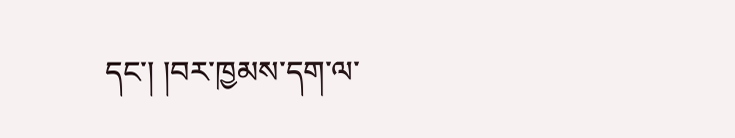དང་། །བར་ཁྱམས་དག་ལ་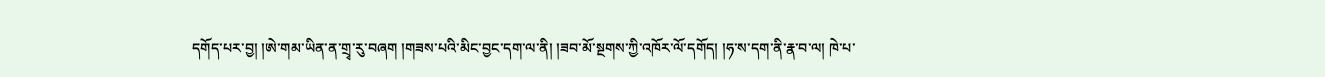དགོད་པར་བྱ། །ཨེ་གམ་ཡིན་ན་གྲྭ་རུ་བཞག །གཟས་པའི་མིང་བྱང་དག་ལ་ནི། །ཟབ་མོ་སྔགས་ཀྱི་འཁོར་ལོ་དགོད། །ཧ་ས་དག་ནི་རྣ་བ་ལ། ཁེ་པ་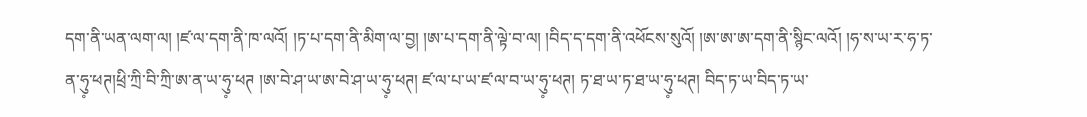དག་ནི་ཡན་ལག་ལ། །ཛ་ལ་དག་ནི་ཁ་ལའོ། །ཏ་པ་དག་ནི་མིག་ལ་བྱ། །ཨ་པ་དག་ནི་ལྟེ་བ་ལ། །བིད་ད་དག་ནི་འཕོངས་སུའོ། །ཨ་ཨ་ཨ་དག་ནི་སྙིང་ལའོ། །ཧ་ས་ཡ་ར་ཧ་ཏ་ན་ཧུ༷་ཕཊ།ཕྲི་ཀྲི་བི་ཀྲི་ཨ་ན་ཡ་ཧུ༷་ཕཊ །ཨ་བེ་ཤ་ཡ་ཨ་བེ་ཤ་ཡ་ཧུ༷་ཕཊ། ཛ་ལ་པ་ཡ་ཛ་ལ་བ་ཡ་ཧུ༷་ཕཊ། ཏ་ཐ་ཡ་ཏ་ཐ་ཡ་ཧུ༷་ཕཊ། བིད་ཏ་ཡ་བིད་ཏ་ཡ་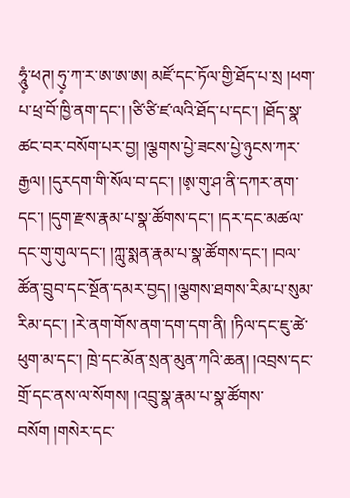ཧཱུཾ༷་ཕཊ། ཧུ༷་ཀ་ར་ཨ་ཨ་ཨ། མཛོ་དང་ཏོལ་གྱི་ཐོད་པ་སྲ །ཕག་པ་ཕྲ་བོ་ཁྱི་ནག་དང་། །ཙི་ཙི་ཛ་ལའི་ཐོད་པ་དང་། །ཐོད་སྣ་ཚང་བར་བསོག་པར་བྱ། །ལྕགས་པྱེ་ཟངས་པྱེ་ཉུངས་ཀར་རྒྱལ། །དུརདག་གི་སོལ་བ་དང་། །ཨ༷་གུ་ཤ་ནི་དཀར་ནག་དང་། །དུག་རྫས་རྣམ་པ་སྣ་ཚོགས་དང་། །དར་དང་མཚལ་དང་གུ་གུལ་དང་། །ཀླུ་སྨན་རྣམ་པ་སྣ་ཚོགས་དང་། །བལ་ཚོན་བྲུབ་དང་སྔོན་དམར་བྱད། །ལྕགས་ཐགས་རིམ་པ་སུམ་རིམ་དང་། །རེ་ནག་གོས་ནག་དག་དག་ནི། །ཏིལ་དང་ཇུ་ཚེ་ཕུག་མ་དང་། ཁྲེ་དང་མོན་སྲན་མུན་ཀའི་ཆན། །འབྲས་དང་གྲོ་དང་ནས་ལ་སོགས། །འབྲུ་སྣ་རྣམ་པ་སྣ་ཚོགས་བསོག །གསེར་དང་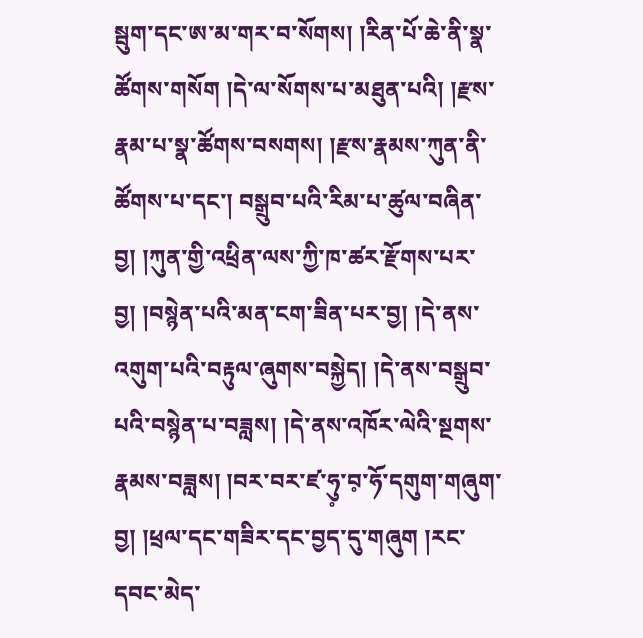སྦུག་དང་ཨ་མ་གར་བ་སོགས། །རིན་པོ་ཆེ་ནི་སྣ་ཚོགས་གསོག །དེ་ལ་སོགས་པ་མཐུན་པའི། །རྫས་རྣམ་པ་སྣ་ཚོགས་བསགས། །རྫས་རྣམས་ཀུན་ནི་ཚོགས་པ་དང་། བསྒྲུབ་པའི་རིམ་པ་ཚུལ་བཞིན་བྱ། །ཀུན་གྱི་འཕྲིན་ལས་ཀྱི་ཁ་ཚར་རྫོགས་པར་བྱ། །བསྙེན་པའི་མན་ངག་ཟིན་པར་བྱ། །དེ་ནས་འགུག་པའི་བརྟུལ་ཞུགས་བསྐྱེད། །དེ་ནས་བསྒྲུབ་པའི་བསྙེན་པ་བཟླས། །དེ་ནས་འཁོར་ལེའི་སྔགས་རྣམས་བཟླས། །བར་བར་ཛ་ཧུ༷་བ༷་ཧོ་དགུག་གཞུག་བྱ། །ཕྲལ་དང་གཟིར་དང་བྱད་དུ་གཞུག །རང་དབང་མེད་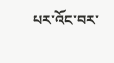པར་འོང་བར་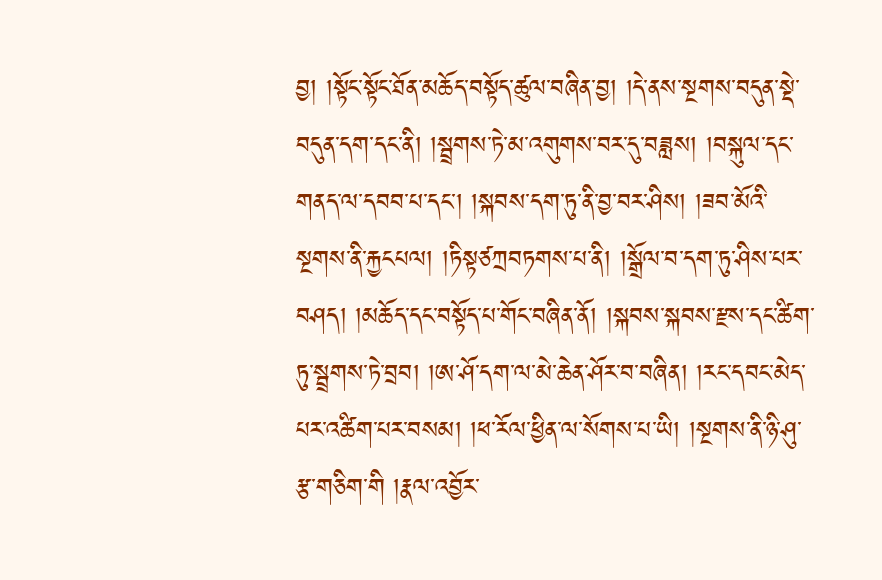བྱ། །སྟོང་སྟོང་ཐོན་མཆོད་བསྟོད་ཚུལ་བཞིན་བྱ། །དེ་ནས་སྔགས་བདུན་སྡེ་བདུན་དག་དང་ནི། །སྦྲགས་ཏེ་མ་འགུགས་བར་དུ་བཟླས། །བསྐུལ་དང་གནད་ལ་དབབ་པ་དང་། །སྐབས་དག་ཏུ་ནི་བྱ་བར་ཤིས། །ཟབ་མོའི་སྔགས་ནི་རྐྱངཔལ། །ཏིསྟཙཀྲབཏགས་པ་ནི། །སྒྲོལ་བ་དག་ཏུ་ཤིས་པར་བཤད། །མཆོད་དང་བསྟོད་པ་གོང་བཞིན་ནོ། །སྐབས་སྐབས་རྫས་དང་ཚིག་ཏུ་སྦྲགས་ཏེ་བྲབ། །ཨ་ཤོ་དག་ལ་མེ་ཆེན་ཤོར་བ་བཞིན། །རང་དབང་མེད་པར་འཚིག་པར་བསམ། །ཕ་རོལ་ཕྱིན་ལ་སོགས་པ་ཡི། །སྔགས་ནི་ཉི་ཤུ་རྩ་གཅིག་གི །རྣལ་འབྱོར་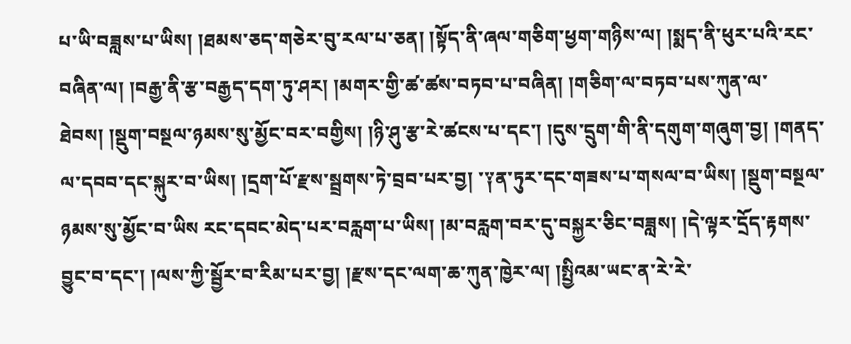པ་ཡི་བཟླས་པ་ཡིས། །ཐམས་ཅད་གཅེར་བུ་རལ་པ་ཅན། །སྟོད་ནི་ཞལ་གཅིག་ཕྱག་གཉིས་ལ། །སྨད་ནི་ཕུར་པའི་རང་བཞིན་ལ། །བརྒྱ་ནི་རྩ་བརྒྱད་དག་ཏུ་ཤར། །མགར་གྱི་ཚ་ཚས་བཏབ་པ་བཞིན། །གཅིག་ལ་བཏབ་པས་ཀུན་ལ་ཐེབས། །སྡུག་བསྔལ་ཉམས་སུ་མྱོང་བར་བགྱིས། །ཉི་ཤུ་རྩ་རེ་ཚངས་པ་དང་། །དུས་དྲུག་གི་ནི་དགུག་གཞུག་བྱ། །གནད་ལ་དབབ་དང་སྐུར་བ་ཡིས། །དྲག་པོ་རྫས་སྦྲགས་ཏེ་བྲབ་པར་བྱ། ་༑ན་ཏུར་དང་གཟས་པ་གསལ་བ་ཡིས། །སྡུག་བསྔལ་ཉམས་སུ་མྱོང་བ་ཡིས རང་དབང་མེད་པར་བརླག་པ་ཡིས། །མ་བརླག་བར་དུ་བསྐྱར་ཅིང་བཟླས། །དེ་ལྟར་དྲོད་རྟགས་བྱུང་བ་དང་། །ལས་ཀྱི་སྦྱོར་བ་རིམ་པར་བྱ། །རྫས་དང་ལག་ཆ་ཀུན་ཁྱེར་ལ། །སྤྱིའམ་ཡང་ན་རེ་རེ་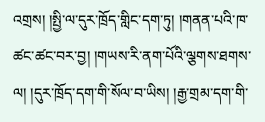འགྲས། །སྤྱི་ལ་དུར་ཁྲོད་གླིང་དག་ཏུ། །གནན་པའི་ཁ་ཚང་ཚང་བར་བྱ། །གཡས་རི་ནག་པོའི་ལྕགས་ཐགས་ལ། །དུར་ཁྲོད་དག་གི་སོལ་བ་ཡིས། །རྒྱ་གྲམ་དག་གི་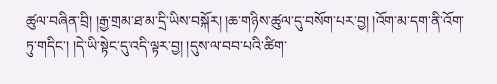ཚུལ་བཞིན་བྲི། །རྒྱ་གྲམ་ཐ་མ་དྲི་ཡིས་བསྐོར། །ཆ་གཉིས་ཚུལ་དུ་བསོག་པར་བྱ། །འོག་མ་དག་ནི་འོག་ཏུ་གདིང་། །དེ་ཡི་སྟེང་དུ་འདི་ལྟར་བྱ། །དུས་ལ་བབ་པའི་ཚིག་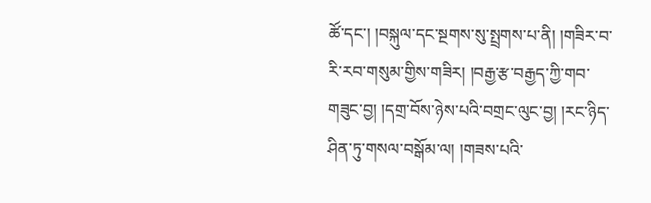ཚོ་དང་། །བསྐུལ་དང་སྔགས་སུ་སྤྲགས་པ་ནི། །གཟིར་བ་རི་རབ་གསུམ་གྱིས་གཟིར། །བརྒྱ་རྩ་བརྒྱད་ཀྱི་གབ་གཟུང་བྱ། །དགྲ་བོས་ཉེས་པའི་བགྲང་ལུང་བྱ། །རང་ཉིད་ཤིན་ཏུ་གསལ་བསྒོམ་ལ། །གཟས་པའི་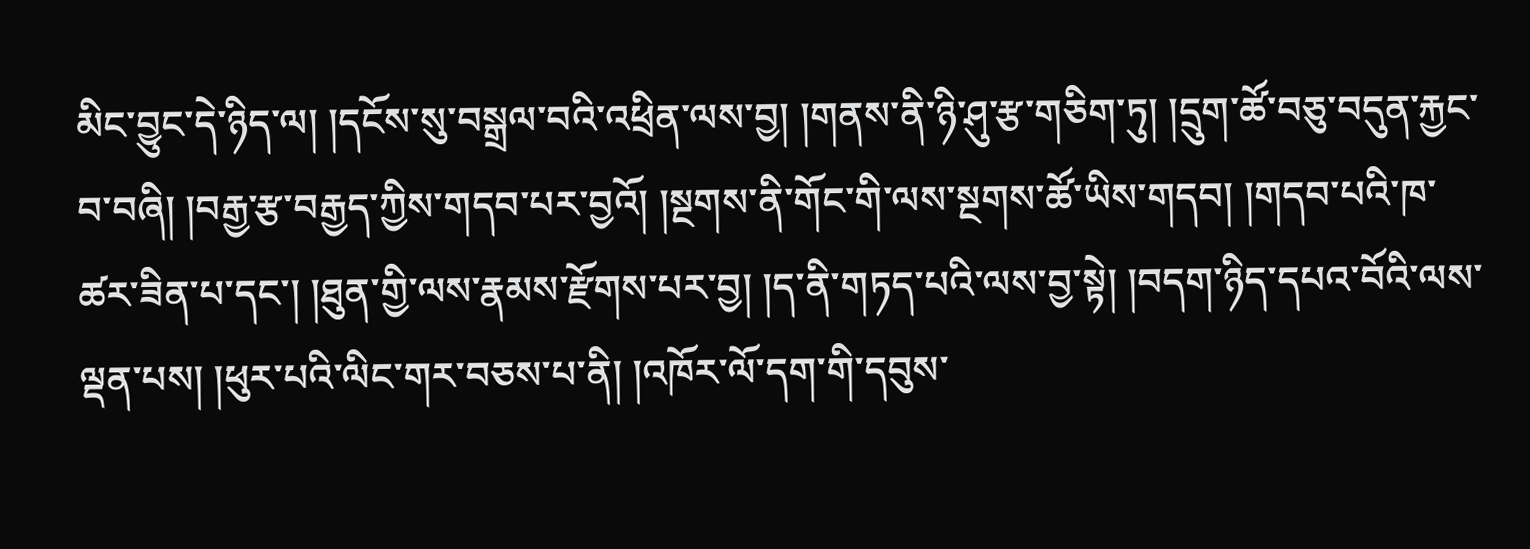མིང་བྱུང་དེ་ཉིད་ལ། །དངོས་སུ་བསྒྲལ་བའི་འཕྲིན་ལས་བྱ། །གནས་ནི་ཉི་ཤུ་རྩ་གཅིག་ཏུ། །དྲུག་ཚོ་བཅུ་བདུན་རྐྱང་བ་བཞི། །བརྒྱ་རྩ་བརྒྱད་ཀྱིས་གདབ་པར་བྱའོ། །སྔགས་ནི་གོང་གི་ལས་སྔགས་ཚོ་ཡིས་གདབ། །གདབ་པའི་ཁ་ཚར་ཟིན་པ་དང་། །ཐུན་གྱི་ལས་རྣམས་རྫོགས་པར་བྱ། །ད་ནི་གཏད་པའི་ལས་བྱ་སྟེ། །བདག་ཉིད་དཔའ་བོའི་ལས་ལྡན་པས། །ཕུར་པའི་ལིང་གར་བཅས་པ་ནི། །འཁོར་ལོ་དག་གི་དབུས་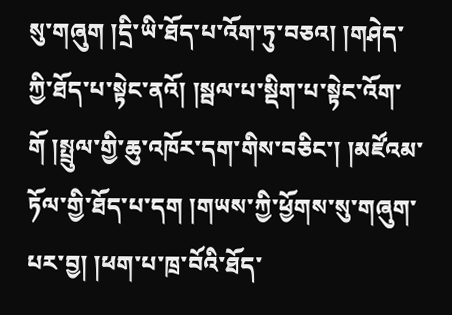སུ་གཞུག །དྲི་ཡི་ཐོད་པ་འོག་ཏུ་བཅའ། །གཤེད་ཀྱི་ཐོད་པ་སྟེང་ནའོ། །སྦལ་པ་སྡིག་པ་སྟེང་འོག་གོ །སྤྲུལ་གྱི་ཆུ་འཁོར་དག་གིས་བཅིང་། །མཛོའམ་ཏོལ་གྱི་ཐོད་པ་དག །གཡས་ཀྱི་ཕྱོགས་སུ་གཞུག་པར་བྱ། །ཕག་པ་ཁྲ་བོའི་ཐོད་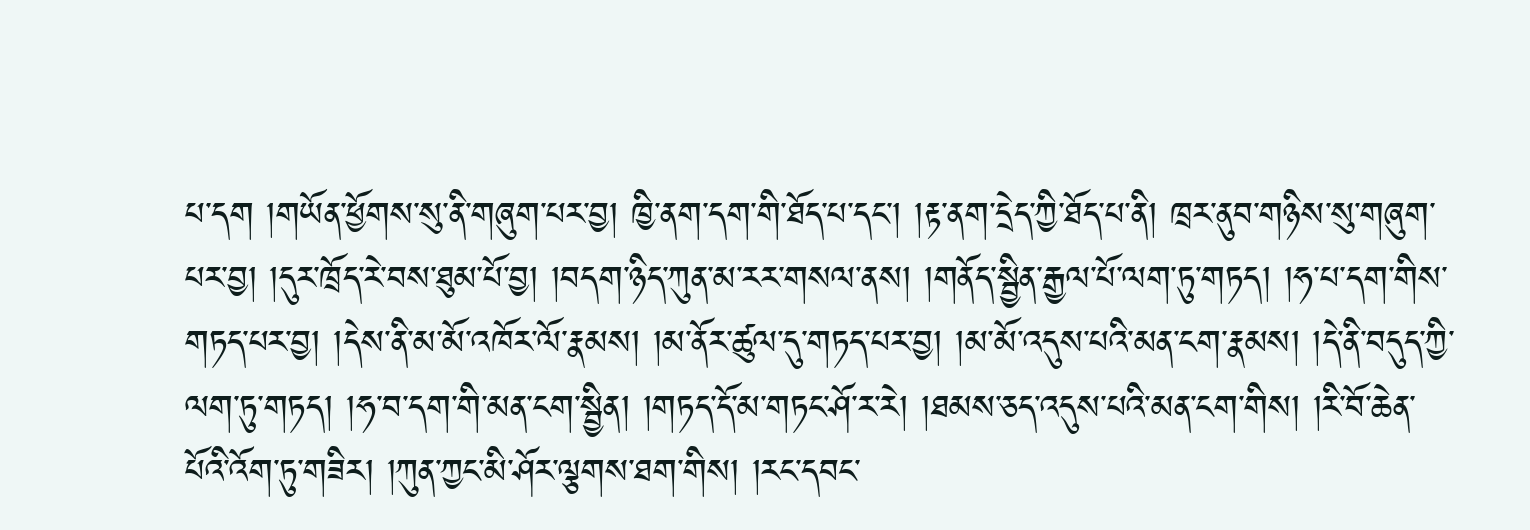པ་དག །གཡོན་ཕྱོགས་སུ་ནི་གཞུག་པར་བྱ། ཁྱི་ནག་དག་གི་ཐོད་པ་དང་། །རྟ་ནག་དྲེད་ཀྱི་ཐོད་པ་ནི། ཁྲར་ནུབ་གཉིས་སུ་གཞུག་པར་བྱ། །དུར་ཁྲོད་རེ་བས་ཐུམ་པོ་བྱ། །བདག་ཉིད་ཀུན་མ་རར་གསལ་ནས། །གནོད་སྦྱིན་རྒྱལ་པོ་ལག་ཏུ་གཏད། །ཧ་པ་དག་གིས་གཏད་པར་བྱ། །དེས་ནི་མ་མོ་འཁོར་ལོ་རྣམས། །མ་ནོར་ཚུལ་དུ་གཏད་པར་བྱ། །མ་མོ་འདུས་པའི་མན་ངག་རྣམས། །དེ་ནི་བདུད་ཀྱི་ལག་ཏུ་གཏད། །ཧ་བ་དག་གི་མན་ངག་སྦྱིན། །གཏད་དོ་མ་གཏང་ཤོ་ར་རེ། །ཐམས་ཅད་འདུས་པའི་མན་ངག་གིས། །རི་བོ་ཆེན་པོའི་འོག་ཏུ་གཟིར། །ཀུན་ཀྱང་མི་ཤོར་ལྕགས་ཐག་གིས། །རང་དབང་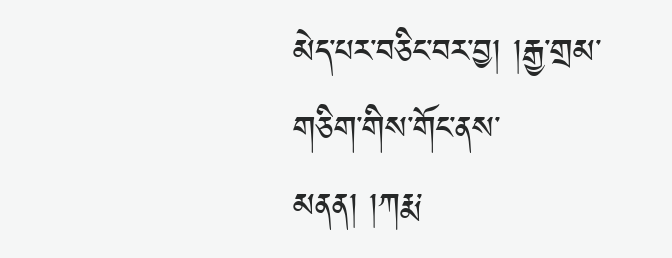མེད་པར་བཅིང་བར་བྱ། །རྒྱ་གྲམ་གཅིག་གིས་གོང་ནས་མནན། །ཀརྨ་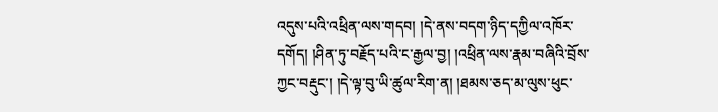འདུས་པའི་འཕྲིན་ལས་གདབ། །དེ་ནས་བདག་ཉིད་དཀྱིལ་འཁོར་དགོད། །ཤིན་ཏུ་བརྗོད་པའི་ང་རྒྱལ་བྱ། །འཕྲིན་ལས་རྣམ་བཞིའི་བྲོས་ཀྱང་བརྡུང་། །དེ་ལྟ་བུ་ཡི་ཚུལ་རིག་ན། །ཐམས་ཅད་མ་ལུས་ཕུང་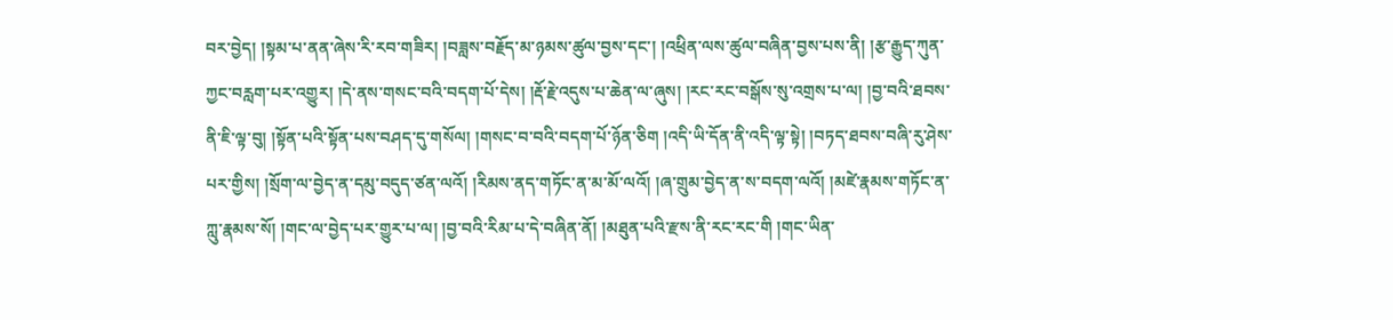བར་བྱེད། །སྟམ་པ་ནན་ཞེས་རི་རབ་གཟིར། །བཟླས་བརྗོད་མ་ཉམས་ཚུལ་བྱས་དང་། །འཕྲིན་ལས་ཚུལ་བཞིན་བྱས་པས་ནི། །རྩ་རྒྱུད་ཀུན་ཀྱང་བརླག་པར་འགྱུར། །དེ་ནས་གསང་བའི་བདག་པོ་དེས། །རྡོ་རྗེ་འདུས་པ་ཆེན་ལ་ཞུས། །རང་རང་བསྒོས་སུ་འགྲས་པ་ལ། །བྱ་བའི་ཐབས་ནི་ཇི་ལྟ་བུ། །སྟོན་པའི་སྟོན་པས་བཤད་དུ་གསོལ། །གསང་བ་བའི་བདག་པོ་ཉོན་ཅིག །འདི་ཡི་དོན་ནི་འདི་ལྟ་སྟེ། །བཏད་ཐབས་བཞི་རུ་ཤེས་པར་གྱིས། །སྲོག་ལ་བྱེད་ན་དམུ་བདུད་ཙན་ལའོ། །རིམས་ནད་གཏོང་ན་མ་མོ་ལའོ། །ཞ་གྲུམ་བྱེད་ན་ས་བདག་ལའོ། །མཛེ་རྣམས་གཏོང་ན་ཀླུ་རྣམས་སོ། །གང་ལ་བྱེད་པར་གྱུར་པ་ལ། །བྱ་བའི་རིམ་པ་དེ་བཞིན་ནོ། །མཐུན་པའི་རྫས་ནི་རང་རང་གི །གང་ཡིན་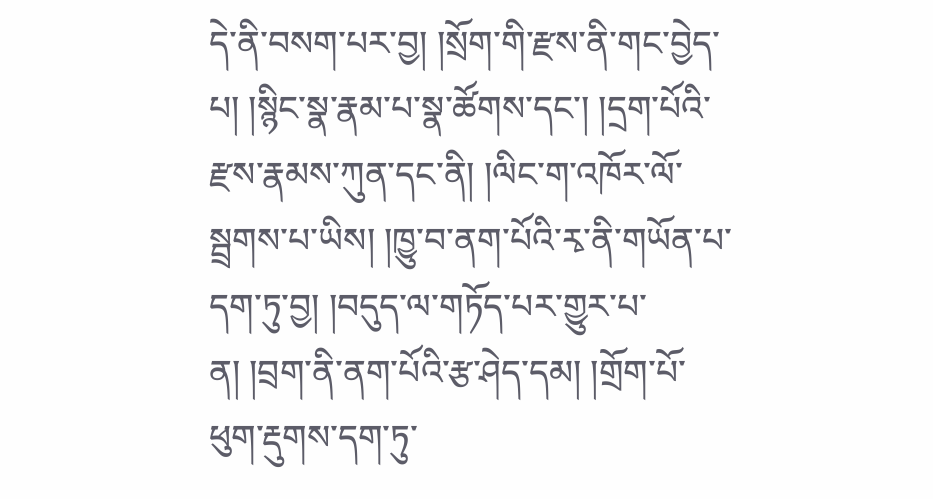དེ་ནི་བསག་པར་བྱ། །སྲོག་གི་རྫས་ནི་གང་བྱེད་པ། །སྙིང་སྣ་རྣམ་པ་སྣ་ཚོགས་དང་། །དྲག་པོའི་རྫས་རྣམས་ཀུན་དང་ནི། །ལིང་ག་འཁོར་ལོ་སྦྲགས་པ་ཡིས། །ཁྱུ་བ་ནག་པོའི་རྭ་ནི་གཡོན་པ་དག་ཏུ་བྱ། །བདུད་ལ་གཏོད་པར་གྱུར་པ་ན། །བྲག་ནི་ནག་པོའི་རྩ་ཤེད་དམ། །གྲོག་པོ་ཕུག་རྡུགས་དག་ཏུ་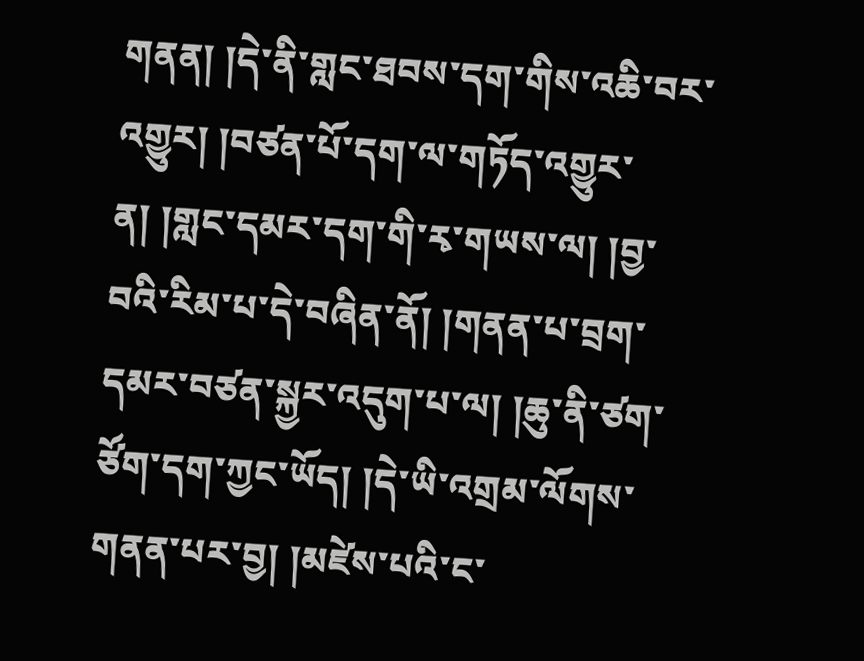གནན། །དེ་ནི་གླང་ཐབས་དག་གིས་འཆི་བར་འགྱུར། །བཙན་པོ་དག་ལ་གཏོད་འགྱུར་ན། །གླང་དམར་དག་གི་རྭ་གཡས་ལ། །བྱ་བའི་རིམ་པ་དེ་བཞིན་ནོ། །གནན་པ་བྲག་དམར་བཙན་སྐྱར་འདུག་པ་ལ། །ཆུ་ནི་ཙག་ཙོག་དག་ཀྱང་ཡོད། །དེ་ཡི་འགྲམ་ལོགས་གནན་པར་བྱ། །མཛེས་པའི་ང་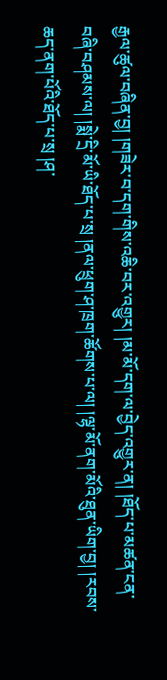རྒྱལ་ཚུལ་བཞིན་བྱ། །གཟེར་བ་དག་གིས་འཆི་བར་འགྱུར། །མ་མོ་དག་ལ་བྱེད་འགྱུར་ན། །ཐོད་པ་མཚན་ངན་བཞི་བཤམས་ལ། །སྨེ་དྲི་མོ་ཡི་ཐོད་པ་སྲ །ནལ་ཕྲུག་ཤ་ཁྲག་ཚོགས་པ་ལ། །ལྷ་མོ་ནག་མོའི་ཐུན་ཡིག་བྱ། །རབས་ཆད་ནག་པོའི་ཐོད་པ་སྲ །ཤ་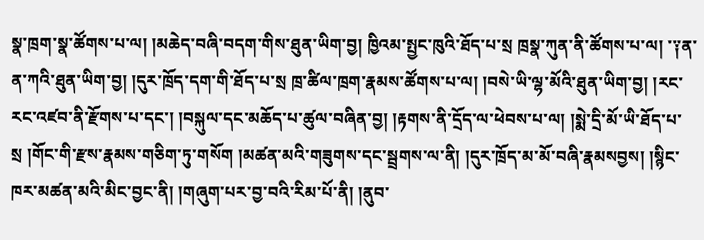སྣ་ཁྲག་སྣ་ཚོགས་པ་ལ། །མཆེད་བཞི་བདག་གིས་ཐུན་ཡིག་བྱ། ཁྱིའམ་སྤྱང་ཁུའི་ཐོད་པ་སྲ ཁྲསྣ་ཀུན་ནི་ཚོགས་པ་ལ། ་༑ན་ན་ཀའི་ཐུན་ཡིག་བྱ། །དུར་ཁྲོད་དག་གི་ཐོད་པ་སྲ ཁྲ་ཚིལ་ཁྲག་རྣམས་ཚོགས་པ་ལ། །བསེ་ཡི་ལྷ་མོའི་ཐུན་ཡིག་བྱ། །རང་རང་འཛབ་ནི་རྫོགས་པ་དང་། །བསྐུལ་དང་མཆོད་པ་ཚུལ་བཞིན་བྱ། །རྟགས་ནི་དྲོད་ལ་ཕེབས་པ་ལ། །སྨེ་དྲི་མོ་ཡི་ཐོད་པ་སྲ །གོང་གི་རྫས་རྣམས་གཅིག་ཏུ་གསོག །མཚན་མའི་གཟུགས་དང་སྦྲགས་ལ་ནི། །དུར་ཁྲོད་མ་མོ་བཞི་རྣམསབྱས། །སྙིང་ཁར་མཚན་མའི་མིང་བྱང་ནི། །གཞུག་པར་བྱ་བའི་རིམ་པོ་ནི། །ནུབ་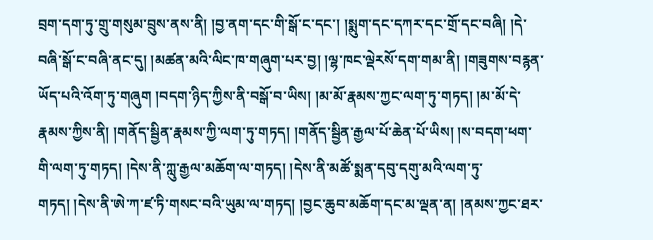བྲག་དག་ཏུ་གྲུ་གསུམ་བྲུས་ནས་ནི། །བྱ་ནག་དང་གི་སྒོ་ང་དང་། །སྨུག་དང་དཀར་དང་གྲོ་དང་བཞི། །དེ་བཞི་སྒོ་ང་བཞི་ནང་དུ། །མཚན་མའི་ལིང་ཁ་གཞུག་པར་བྱ། །ལྷ་ཁང་ལྡེརསོ་དག་གམ་ནི། །གཟུགས་བརྙན་ཡོད་པའི་འོག་ཏུ་གཞུག །བདག་ཉིད་ཀྱིས་ནི་བསྒོ་བ་ཡིས། །མ་མོ་རྣམས་ཀྱང་ལག་ཏུ་གཏད། །མ་མོ་དེ་རྣམས་ཀྱིས་ནི། །གནོད་སྦྱིན་རྣམས་ཀྱི་ལག་ཏུ་གཏད། །གནོད་སྦྱིན་རྒྱལ་པོ་ཆེན་པོ་ཡིས། །ས་བདག་ཕག་གི་ལག་ཏུ་གཏད། །དེས་ནི་ཀླུ་རྒྱལ་མཆོག་ལ་གཏད། །དེས་ནི་མཚོ་སྨན་དབུ་དགུ་མའི་ལག་ཏུ་གཏད། །དེས་ནི་ཨེ་ཀ་ཛ་ཏི་གསང་བའི་ཡུམ་ལ་གཏད། །བྱང་ཆུབ་མཆོག་དང་མ་ལྡན་ན། །ནམས་ཀྱང་ཐར་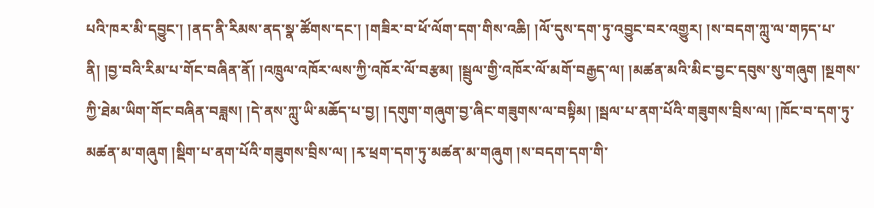པའི་ཁར་མི་དབྱུང་། །ནད་ནི་རིམས་ནད་སྣ་ཚོགས་དང་། །གཟིར་བ་ཕོ་ལོག་དག་གིས་འཆི། །ལོ་དུས་དག་ཏུ་འབྱུང་བར་འགྱུར། །ས་བདག་ཀླུ་ལ་གཏད་པ་ནི། །བྱ་བའི་རིམ་པ་གོང་བཞིན་ནོ། །འཁྲུལ་འཁོར་ལས་ཀྱི་འཁོར་ལོ་བརྩམ། །སྦྲུལ་གྱི་འཁོར་ལོ་མགོ་བརྒྱད་ལ། །མཚན་མའི་མིང་བྱང་དབུས་སུ་གཞུག །སྔགས་ཀྱི་ཐེམ་ཡིག་གོང་བཞིན་བཟླས། །དེ་ནས་ཀླུ་ཡི་མཆོད་པ་བྱ། །དགུག་གཞུག་བྱ་ཞིང་གཟུགས་ལ་བསྟིམ། །སྦལ་པ་ནག་པོའི་གཟུགས་བྲིས་ལ། །ཁོང་བ་དག་ཏུ་མཚན་མ་གཞུག །སྡིག་པ་ནག་པོའི་གཟུགས་བྲིས་ལ། །རྭ་ཕྲག་དག་ཏུ་མཚན་མ་གཞུག །ས་བདག་དག་གི་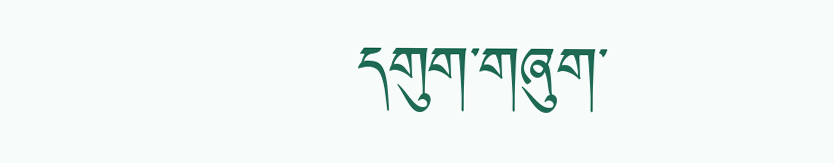དགུག་གཞུག་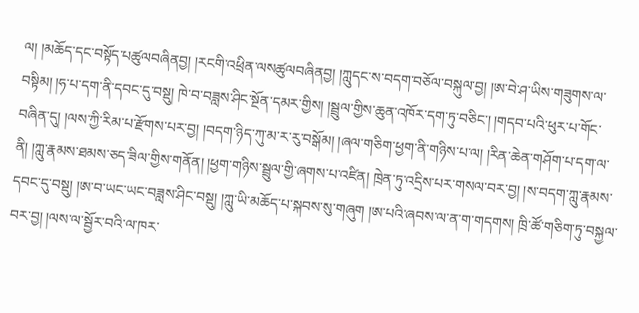ལ། །མཆོད་དང་བསྟོད་པཚུལབཞིནབྱ། །རངགི་འཕྲིན་ལསཚུལབཞིནབྱ། །ཀླུདང་ས་བདག་བཅོལ་བསྐུལ་བྱ། །ཨ་བེ་ཤ་ཡིས་གཟུགས་ལ་བསྟིམ། །ཧ་པ་དག་ནི་དབང་དུ་བསྡུ། ཁེ་བ་བཟླས་ཤིང་སྔོན་དམར་གྱིས། །སྦྲུལ་གྱིས་ཆུན་འཁོར་དག་ཏུ་བཅིང་། །གདབ་པའི་ཕུར་པ་གོང་བཞིན་དུ། །ལས་ཀྱི་རིམ་པ་རྫོགས་པར་བྱ། །བདག་ཉིད་ཀུ་མ་ར་རུ་བསྒོམ། །ཞལ་གཅིག་ཕྱག་ནི་གཉིས་པ་ལ། །རིན་ཆེན་གཤོག་པ་དག་ལ་ནི། །ཀླུ་རྣམས་ཐམས་ཅད་ཟིལ་གྱིས་གནོན། །ཕྱག་གཉིས་སྦྲུལ་གྱི་ཞགས་པ་འཛིན། ཁྲེན་ཏུ་འདྲིས་པར་གསལ་བར་བྱ། །ས་བདག་ཀླུ་རྣམས་དབང་དུ་བསྡུ། །ཨ་བ་ཡང་ཡང་བཟླས་ཤིང་བསྡུ། །ཀླུ་ཡི་མཆོད་པ་སྐབས་སུ་གཞུག །ཨ་པའི་ཞབས་ལ་ན་ག་གདགས། ཁྲི་ཚོ་གཅིག་ཏུ་བསྐྱལ་བར་བྱ། །ལས་ལ་སྦྱོར་བའི་ལ་ཁར་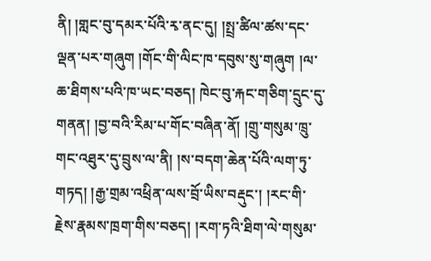ནི། །གླང་བུ་དམར་པོའི་རྭ་ནང་དུ། །སྤྲ་ཚིལ་ཚས་དང་ལྡན་པར་གཞུག །གོང་གི་ལིང་ཁ་དབུས་སུ་གཞུག །ལ་ཆ་ཐིགས་པའི་ཁ་ཡང་བཅད། ཁེང་བུ་རྐང་གཅིག་དྲུང་དུ་གནན། །བྱ་བའི་རིམ་པ་གོང་བཞིན་ནོ། །གྲུ་གསུམ་ཁྲུ་གང་འཐུར་དུ་བྲུས་ལ་ནི། །ས་བདག་ཆེན་པོའི་ལག་ཏུ་གཏད། །རྒྱ་གྲམ་འཕྲིན་ལས་བྲོ་ཡིས་བརྡུང་། །རང་གི་རྗེས་རྣམས་ཁྲག་གིས་བཅད། །རག་ཏའི་ཐིག་ལེ་གསུམ་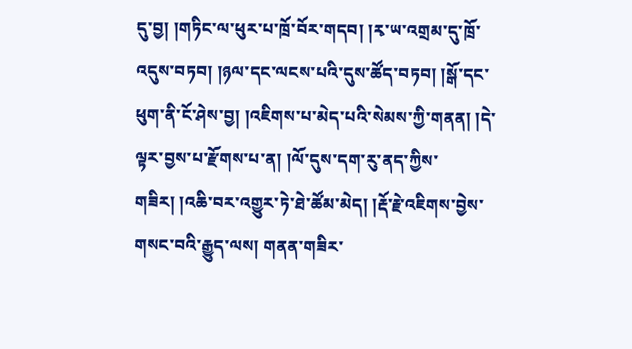དུ་བྱ། །གཏིང་ལ་ཕུར་པ་ཁྲོ་བོར་གདབ། །རྭ་ཡ་འགྲམ་དུ་ཁྲོ་འདུས་བཏབ། །ཉལ་དང་ལངས་པའི་དུས་ཚོད་བཏབ། །སྒོ་དང་ཕུག་ནི་ངོ་ཤེས་བྱ། །འཇིགས་པ་མེད་པའི་སེམས་ཀྱི་གནན། །དེ་ལྟར་བྱས་པ་རྫོགས་པ་ན། །ལོ་དུས་དག་རུ་ནད་ཀྱིས་གཟིར། །འཆི་བར་འགྱུར་ཏེ་ཐེ་ཚོམ་མེད། །རྡོ་རྗེ་འཇིགས་བྱེས་གསང་བའི་རྒྱུད་ལས། གནན་གཟིར་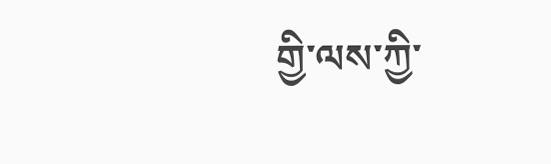གྱི་ལས་ཀྱི་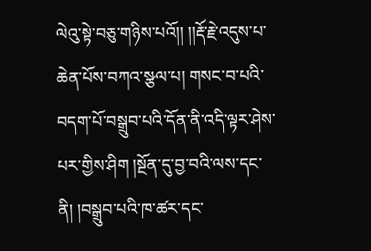ལེའུ་སྟེ་བཅུ་གཉིས་པའོ།། །།རྡོ་རྗེ་འདུས་པ་ཆེན་པོས་བཀའ་སྩལ་པ། གསང་བ་པའི་བདག་པོ་བསྒྲུབ་པའི་དོན་ནི་འདི་ལྟར་ཤེས་པར་གྱིས་ཤིག །སྔོན་དུ་བྱ་བའི་ལས་དང་ནི། །བསྒྲུབ་པའི་ཁ་ཚར་དང་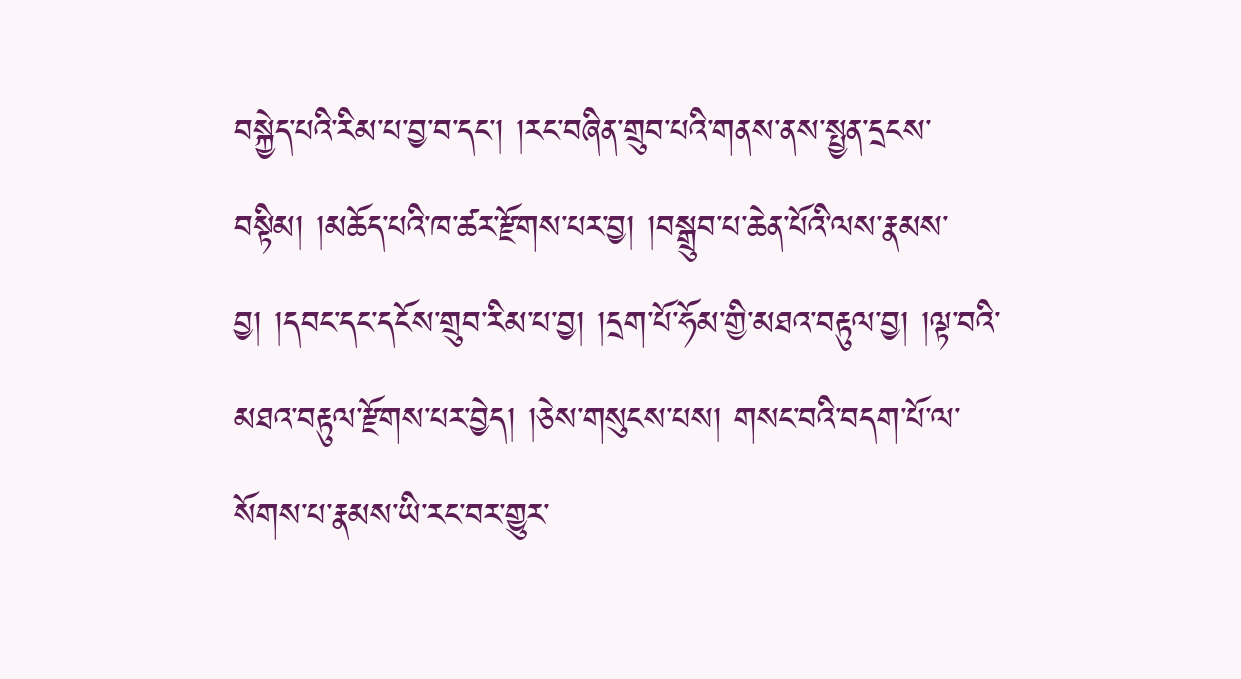བསྐྱེད་པའི་རིམ་པ་བྱ་བ་དང་། །རང་བཞིན་གྲུབ་པའི་གནས་ནས་སྤྱན་དྲངས་བསྟིམ། །མཆོད་པའི་ཁ་ཚར་རྫོགས་པར་བྱ། །བསྒྲུབ་པ་ཆེན་པོའི་ལས་རྣམས་བྱ། །དབང་དང་དངོས་གྲུབ་རིམ་པ་བྱ། །དྲག་པོ་ཧོམ་གྱི་མཐའ་བརྟུལ་བྱ། །ལྟ་བའི་མཐའ་བརྟུལ་རྫོགས་པར་བྱེད། །ཅེས་གསུངས་པས། གསང་བའི་བདག་པོ་ལ་སོགས་པ་རྣམས་ཡི་རང་བར་གྱུར་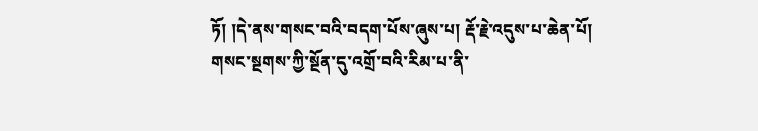ཏོ། །དེ་ནས་གསང་བའི་བདག་པོས་ཞུས་པ། རྡོ་རྗེ་འདུས་པ་ཆེན་པོ། གསང་སྔགས་ཀྱི་སྔོན་དུ་འགྲོ་བའི་རིམ་པ་ནི་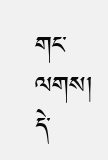གང་ལགས། དེ་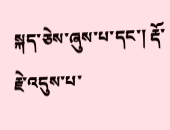སྐད་ཅེས་ཞུས་པ་དང་། རྡོ་རྗེ་འདུས་པ་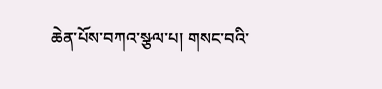ཆེན་པོས་བཀའ་སྩལ་པ། གསང་བའི་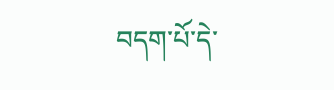བདག་པོ་དེ་